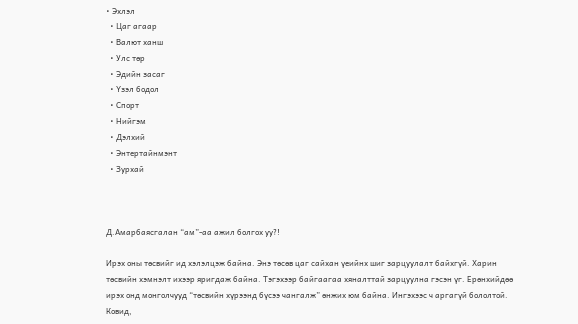• Эхлэл
  • Цаг агаар
  • Валют ханш
  • Улс төр
  • Эдийн засаг
  • Үзэл бодол
  • Спорт
  • Нийгэм
  • Дэлхий
  • Энтертайнмэнт
  • Зурхай



Д.Амарбаясгалан “ам”-аа ажил болгох уу?!

Ирэх оны төсвийг ид хэлэлцэж байна. Энэ төсөв цаг сайхан үеийнх шиг зарцуулалт байхгүй. Харин төсвийн хэмнэлт ихээр яригдаж байна. Тэгэхээр байгаагаа хяналттай зарцуулна гэсэн үг. Ерөнхийдөө ирэх онд монголчууд “төсвийн хүрээнд бүсээ чангалж” өнжих юм байна. Ингэхээс ч аргагүй бололтой. Ковид,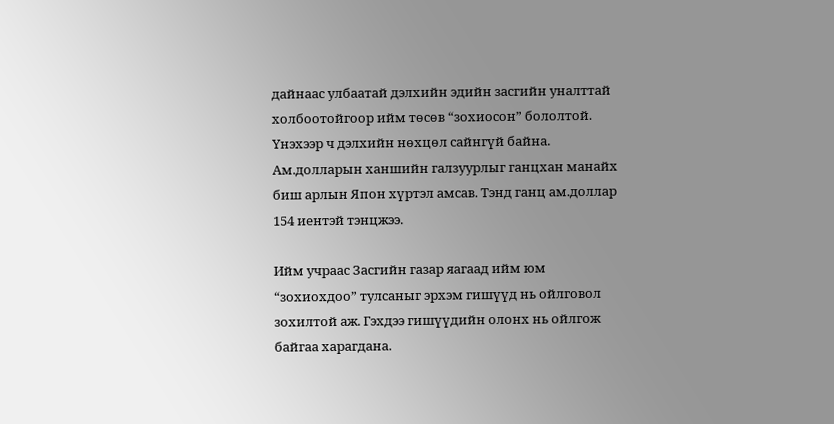дайнаас улбаатай дэлхийн эдийн засгийн уналттай холбоотойгоор ийм төсөв “зохиосон” бололтой. Үнэхээр ч дэлхийн нөхцөл сайнгүй байна. Ам.долларын ханшийн галзуурлыг ганцхан манайх биш арлын Япон хүртэл амсав. Тэнд ганц ам.доллар 154 иентэй тэнцжээ.

Ийм учраас Засгийн газар яагаад ийм юм “зохиохдоо” тулсаныг эрхэм гишүүд нь ойлговол зохилтой аж. Гэхдээ гишүүдийн олонх нь ойлгож байгаа харагдана.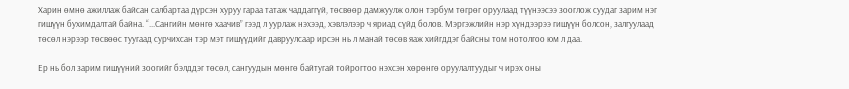Харин өмнө ажиллаж байсан салбартаа дүрсэн хуруу гараа татаж чаддаггүй, төсвөөр дамжуулж олон тэрбум төгрөг оруулаад түүнээсээ зооглож суудаг зарим нэг гишүүн бухимдалтай байна. “...Сангийн мөнгө хаачив” гээд л уурлаж нэхээд, хэвлэлээр ч яриад сүйд болов. Мэргэжлийн нэр хүндээрээ гишүүн болсон, залгуулаад төсөл нэрээр төсвөөс туугаад сурчихсан тэр мэт гишүүдийг давруулсаар ирсэн нь л манай төсөв яаж хийгддэг байсны том нотолгоо юм л даа.

Ер нь бол зарим гишүүний зоогийг бэлддэг төсөл, сангуудын мөнгө байтугай тойрогтоо нэхсэн хөрөнгө оруулалтуудыг ч ирэх оны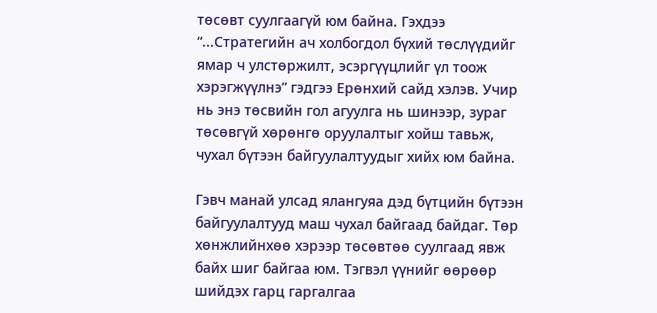төсөвт суулгаагүй юм байна. Гэхдээ “...Стратегийн ач холбогдол бүхий төслүүдийг ямар ч улстөржилт, эсэргүүцлийг үл тоож хэрэгжүүлнэ” гэдгээ Ерөнхий сайд хэлэв. Учир нь энэ төсвийн гол агуулга нь шинээр, зураг төсөвгүй хөрөнгө оруулалтыг хойш тавьж, чухал бүтээн байгуулалтуудыг хийх юм байна.

Гэвч манай улсад ялангуяа дэд бүтцийн бүтээн байгуулалтууд маш чухал байгаад байдаг. Төр хөнжлийнхөө хэрээр төсөвтөө суулгаад явж байх шиг байгаа юм. Тэгвэл үүнийг өөрөөр шийдэх гарц гаргалгаа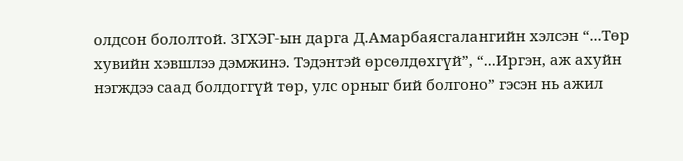олдсон бололтой. ЗГХЭГ-ын дарга Д.Амарбаясгалангийн хэлсэн “...Төр хувийн хэвшлээ дэмжинэ. Тэдэнтэй өрсөлдөхгүй”, “...Иргэн, аж ахуйн нэгждээ саад болдоггүй төр, улс орныг бий болгоно” гэсэн нь ажил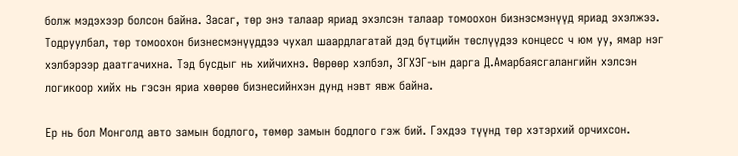болж мэдэхээр болсон байна. Засаг, төр энэ талаар яриад эхэлсэн талаар томоохон бизнэсмэнүүд яриад эхэлжээ. Тодруулбал, төр томоохон бизнесмэнүүддээ чухал шаардлагатай дэд бүтцийн төслүүдээ концесс ч юм уу, ямар нэг хэлбэрээр даатгачихна. Тэд бусдыг нь хийчихнэ. Өөрөөр хэлбэл, ЗГХЭГ-ын дарга Д.Амарбаясгалангийн хэлсэн логикоор хийх нь гэсэн яриа хөөрөө бизнесийнхэн дунд нэвт явж байна.

Ер нь бол Монголд авто замын бодлого, төмөр замын бодлого гэж бий. Гэхдээ түүнд төр хэтэрхий орчихсон.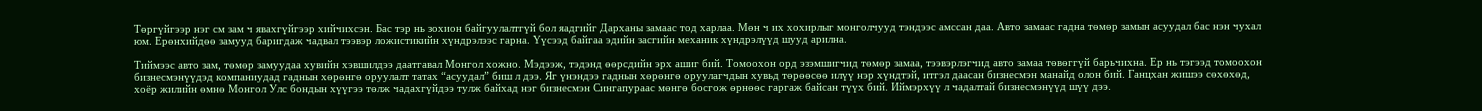Төргүйгээр нэг см зам ч явахгүйгээр хийчихсэн. Бас тэр нь зохион байгуулалтгүй бол яадгийг Дарханы замаас тод харлаа. Мөн ч их хохирлыг монголчууд тэндээс амссан даа. Авто замаас гадна төмөр замын асуудал бас нэн чухал юм. Ерөнхийдөө замууд баригдаж чадвал тээвэр ложистикийн хүндрэлээс гарна. Үүсээд байгаа эдийн засгийн механик хүндрэлүүд шууд арилна.

Тиймээс авто зам, төмөр замуудаа хувийн хэвшилдээ даатгавал Монгол хожно. Мэдээж, тэдэнд өөрсдийн эрх ашиг бий. Томоохон орд эзэмшигчид төмөр замаа, тээвэрлэгчид авто замаа төвөггүй барьчихна. Ер нь тэгээд томоохон бизнесмэнүүдэд компаниудад гаднын хөрөнгө оруулалт татах “асуудал” биш л дээ. Яг үнэндээ гаднын хөрөнгө оруулагчдын хувьд төрөөсөө илүү нэр хүндтэй, итгэл даасан бизнесмэн манайд олон бий. Ганцхан жишээ сөхөхөд, хоёр жилийн өмнө Монгол Улс бондын хүүгээ төлж чадахгүйдээ тулж байхад нэг бизнесмэн Сингапураас мөнгө босгож өрнөөс гаргаж байсан түүх бий. Иймэрхүү л чадалтай бизнесмэнүүд шүү дээ.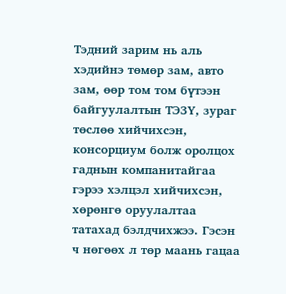Тэдний зарим нь аль хэдийнэ төмөр зам, авто зам, өөр том том бүтээн байгуулалтын ТЭЗҮ, зураг төслөө хийчихсэн, консорциум болж оролцох гаднын компанитайгаа гэрээ хэлцэл хийчихсэн, хөрөнгө оруулалтаа татахад бэлдчихжээ. Гэсэн ч нөгөөх л төр маань гацаа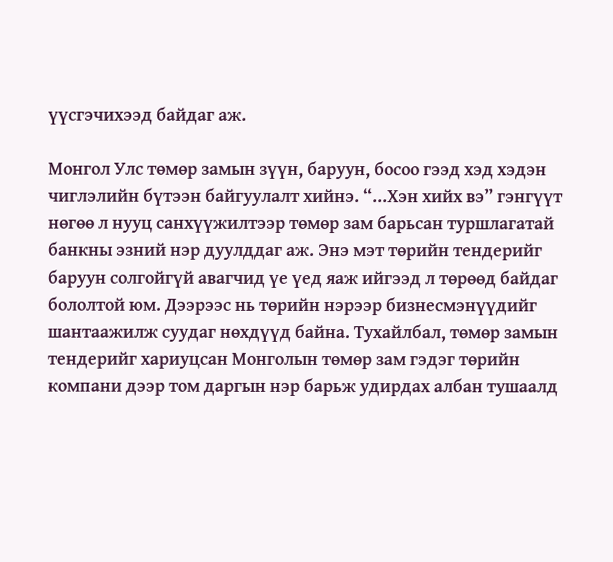үүсгэчихээд байдаг аж.

Монгол Улс төмөр замын зүүн, баруун, босоо гээд хэд хэдэн чиглэлийн бүтээн байгуулалт хийнэ. “...Хэн хийх вэ” гэнгүүт нөгөө л нууц санхүүжилтээр төмөр зам барьсан туршлагатай банкны эзний нэр дуулддаг аж. Энэ мэт төрийн тендерийг баруун солгойгүй авагчид үе үед яаж ийгээд л төрөөд байдаг бололтой юм. Дээрээс нь төрийн нэрээр бизнесмэнүүдийг шантаажилж суудаг нөхдүүд байна. Тухайлбал, төмөр замын тендерийг хариуцсан Монголын төмөр зам гэдэг төрийн компани дээр том даргын нэр барьж удирдах албан тушаалд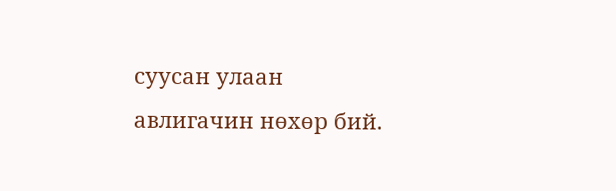суусан улаан авлигачин нөхөр бий.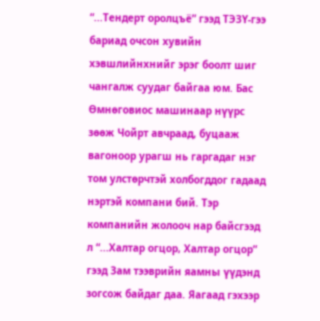“...Тендерт оролцъё” гээд ТЭЗҮ-гээ бариад очсон хувийн хэвшлийнхнийг эрэг боолт шиг чангалж суудаг байгаа юм. Бас Өмнөговиос машинаар нүүрс зөөж Чойрт авчраад, буцааж вагоноор урагш нь гаргадаг нэг том улстөрчтэй холбогддог гадаад нэртэй компани бий. Тэр компанийн жолооч нар байсгээд л “...Халтар огцор, Халтар огцор” гээд Зам тээврийн яамны үүдэнд зогсож байдаг даа. Яагаад гэхээр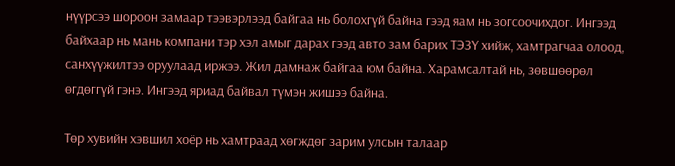нүүрсээ шороон замаар тээвэрлээд байгаа нь болохгүй байна гээд яам нь зогсоочихдог. Ингээд байхаар нь мань компани тэр хэл амыг дарах гээд авто зам барих ТЭЗҮ хийж, хамтрагчаа олоод, санхүүжилтээ оруулаад иржээ. Жил дамнаж байгаа юм байна. Харамсалтай нь, зөвшөөрөл өгдөггүй гэнэ. Ингээд яриад байвал түмэн жишээ байна.

Төр хувийн хэвшил хоёр нь хамтраад хөгждөг зарим улсын талаар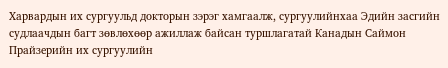Харвардын их сургуульд докторын зэрэг хамгаалж, сургуулийнхаа Эдийн засгийн судлаачдын багт зөвлөхөөр ажиллаж байсан туршлагатай Канадын Саймон Прайзерийн их сургуулийн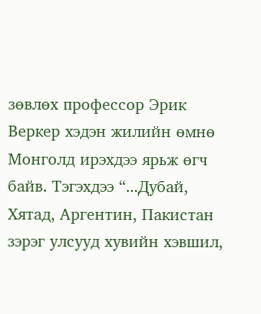зөвлөх профессор Эрик Веркер хэдэн жилийн өмнө Монголд ирэхдээ ярьж өгч байв. Тэгэхдээ “...Дубай, Хятад, Аргентин, Пакистан зэрэг улсууд хувийн хэвшил,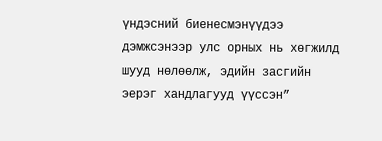үндэсний биенесмэнүүдээ дэмжсэнээр улс орных нь хөгжилд шууд нөлөөлж, эдийн засгийн эерэг хандлагууд үүссэн”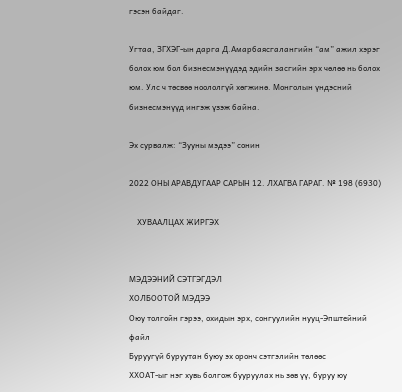гэсэн байдаг.

Угтаа, ЗГХЭГ-ын дарга Д.Амарбаясгалангийн “ам” ажил хэрэг болох юм бол бизнесмэнүүдэд эдийн засгийн эрх чөлөө нь болох юм. Улс ч төсвөө ноололгүй хөгжинө. Монголын үндэсний бизнесмэнүүд ингэж үзэж байна.

Эх сурвалж: “Зууны мэдээ” сонин

2022 ОНЫ АРАВДУГААР САРЫН 12. ЛХАГВА ГАРАГ. № 198 (6930)

    ХУВААЛЦАХ ЖИРГЭХ


МЭДЭЭНИЙ СЭТГЭГДЭЛ
ХОЛБООТОЙ МЭДЭЭ
Оюу толгойн гэрээ, охидын эрх, сонгуулийн нууц-Эпштейний файл
Буруугүй буруутан буюу эх оронч сэтгэлийн төлөөс
ХХОАТ-ыг нэг хувь болгож бууруулах нь зөв үү, буруу юу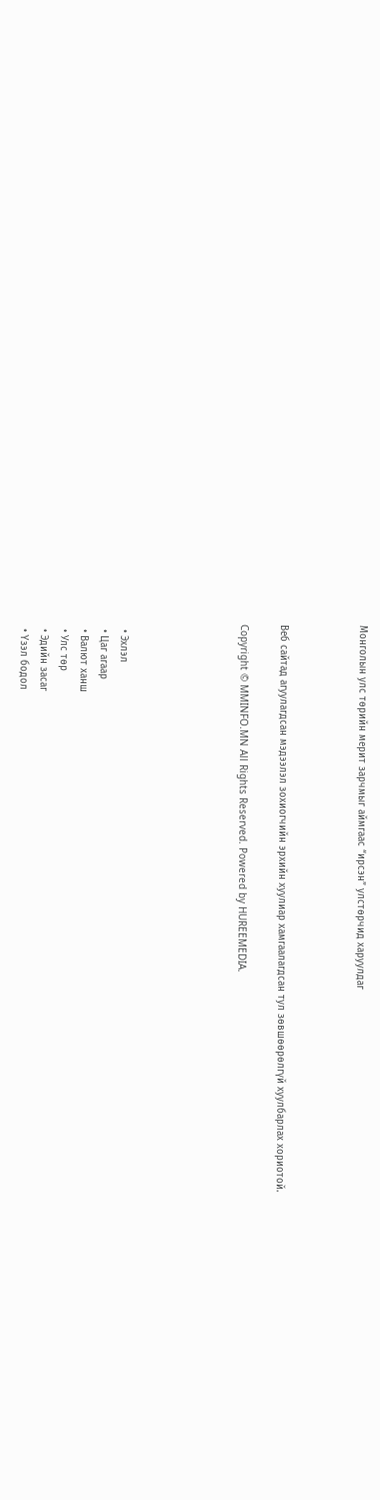Монголын улс төрийн мерит зарчмыг аймгаас “ирсэн” улстөрчид харуулдаг



Веб сайтад агуулагдсан мэдээлэл зохиогчийн эрхийн хуулиар хамгаалагдсан тул зөвшөөрөлгүй хуулбарлах хориотой.

Copyright © MMINFO.MN All Rights Reserved. Powered by HUREEMEDIA.





  • Эхлэл
  • Цаг агаар
  • Валют ханш
  • Улс төр
  • Эдийн засаг
  • Үзэл бодол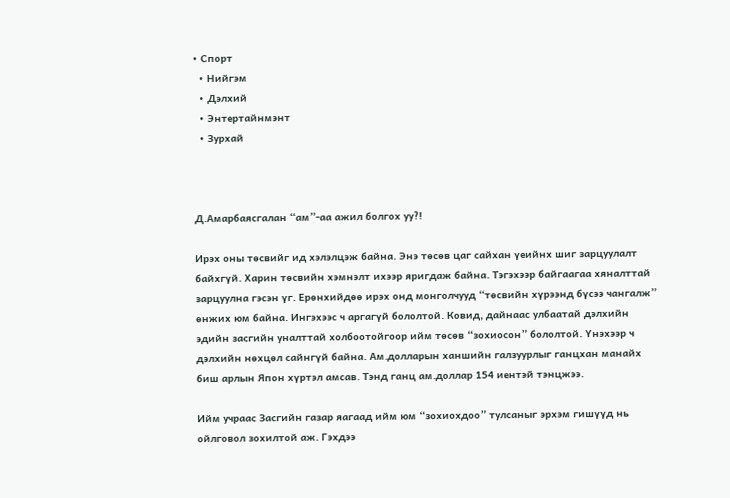• Спорт
  • Нийгэм
  • Дэлхий
  • Энтертайнмэнт
  • Зурхай



Д.Амарбаясгалан “ам”-аа ажил болгох уу?!

Ирэх оны төсвийг ид хэлэлцэж байна. Энэ төсөв цаг сайхан үеийнх шиг зарцуулалт байхгүй. Харин төсвийн хэмнэлт ихээр яригдаж байна. Тэгэхээр байгаагаа хяналттай зарцуулна гэсэн үг. Ерөнхийдөө ирэх онд монголчууд “төсвийн хүрээнд бүсээ чангалж” өнжих юм байна. Ингэхээс ч аргагүй бололтой. Ковид, дайнаас улбаатай дэлхийн эдийн засгийн уналттай холбоотойгоор ийм төсөв “зохиосон” бололтой. Үнэхээр ч дэлхийн нөхцөл сайнгүй байна. Ам.долларын ханшийн галзуурлыг ганцхан манайх биш арлын Япон хүртэл амсав. Тэнд ганц ам.доллар 154 иентэй тэнцжээ.

Ийм учраас Засгийн газар яагаад ийм юм “зохиохдоо” тулсаныг эрхэм гишүүд нь ойлговол зохилтой аж. Гэхдээ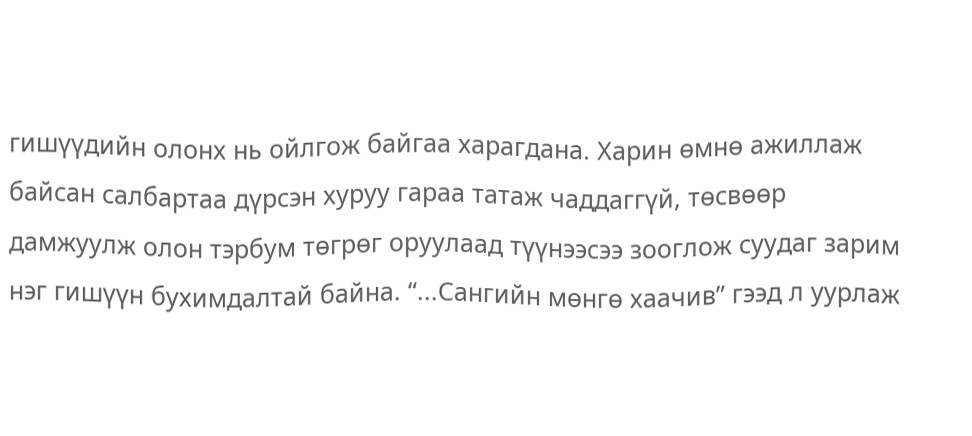гишүүдийн олонх нь ойлгож байгаа харагдана. Харин өмнө ажиллаж байсан салбартаа дүрсэн хуруу гараа татаж чаддаггүй, төсвөөр дамжуулж олон тэрбум төгрөг оруулаад түүнээсээ зооглож суудаг зарим нэг гишүүн бухимдалтай байна. “...Сангийн мөнгө хаачив” гээд л уурлаж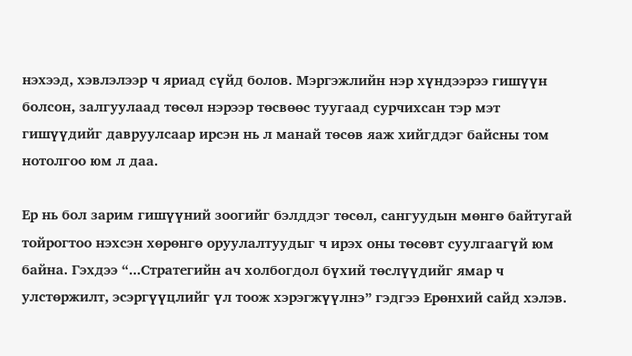нэхээд, хэвлэлээр ч яриад сүйд болов. Мэргэжлийн нэр хүндээрээ гишүүн болсон, залгуулаад төсөл нэрээр төсвөөс туугаад сурчихсан тэр мэт гишүүдийг давруулсаар ирсэн нь л манай төсөв яаж хийгддэг байсны том нотолгоо юм л даа.

Ер нь бол зарим гишүүний зоогийг бэлддэг төсөл, сангуудын мөнгө байтугай тойрогтоо нэхсэн хөрөнгө оруулалтуудыг ч ирэх оны төсөвт суулгаагүй юм байна. Гэхдээ “...Стратегийн ач холбогдол бүхий төслүүдийг ямар ч улстөржилт, эсэргүүцлийг үл тоож хэрэгжүүлнэ” гэдгээ Ерөнхий сайд хэлэв.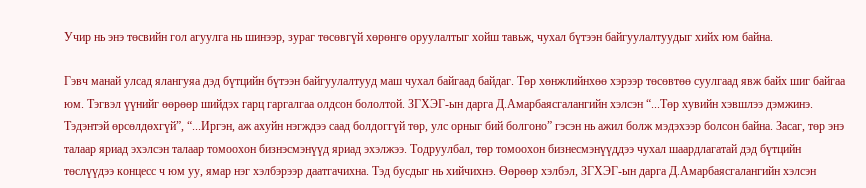Учир нь энэ төсвийн гол агуулга нь шинээр, зураг төсөвгүй хөрөнгө оруулалтыг хойш тавьж, чухал бүтээн байгуулалтуудыг хийх юм байна.

Гэвч манай улсад ялангуяа дэд бүтцийн бүтээн байгуулалтууд маш чухал байгаад байдаг. Төр хөнжлийнхөө хэрээр төсөвтөө суулгаад явж байх шиг байгаа юм. Тэгвэл үүнийг өөрөөр шийдэх гарц гаргалгаа олдсон бололтой. ЗГХЭГ-ын дарга Д.Амарбаясгалангийн хэлсэн “...Төр хувийн хэвшлээ дэмжинэ. Тэдэнтэй өрсөлдөхгүй”, “...Иргэн, аж ахуйн нэгждээ саад болдоггүй төр, улс орныг бий болгоно” гэсэн нь ажил болж мэдэхээр болсон байна. Засаг, төр энэ талаар яриад эхэлсэн талаар томоохон бизнэсмэнүүд яриад эхэлжээ. Тодруулбал, төр томоохон бизнесмэнүүддээ чухал шаардлагатай дэд бүтцийн төслүүдээ концесс ч юм уу, ямар нэг хэлбэрээр даатгачихна. Тэд бусдыг нь хийчихнэ. Өөрөөр хэлбэл, ЗГХЭГ-ын дарга Д.Амарбаясгалангийн хэлсэн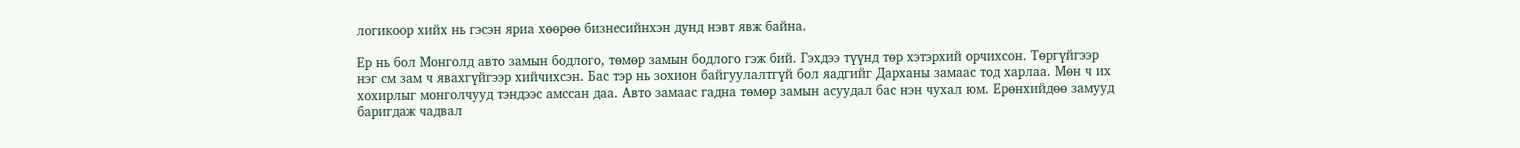логикоор хийх нь гэсэн яриа хөөрөө бизнесийнхэн дунд нэвт явж байна.

Ер нь бол Монголд авто замын бодлого, төмөр замын бодлого гэж бий. Гэхдээ түүнд төр хэтэрхий орчихсон. Төргүйгээр нэг см зам ч явахгүйгээр хийчихсэн. Бас тэр нь зохион байгуулалтгүй бол яадгийг Дарханы замаас тод харлаа. Мөн ч их хохирлыг монголчууд тэндээс амссан даа. Авто замаас гадна төмөр замын асуудал бас нэн чухал юм. Ерөнхийдөө замууд баригдаж чадвал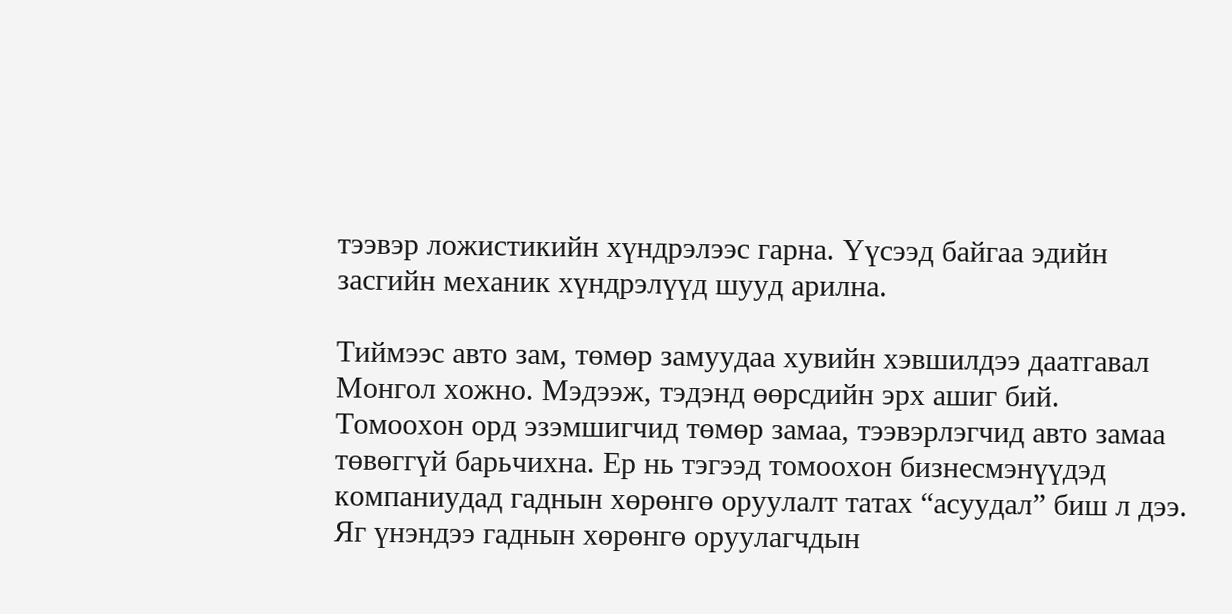тээвэр ложистикийн хүндрэлээс гарна. Үүсээд байгаа эдийн засгийн механик хүндрэлүүд шууд арилна.

Тиймээс авто зам, төмөр замуудаа хувийн хэвшилдээ даатгавал Монгол хожно. Мэдээж, тэдэнд өөрсдийн эрх ашиг бий. Томоохон орд эзэмшигчид төмөр замаа, тээвэрлэгчид авто замаа төвөггүй барьчихна. Ер нь тэгээд томоохон бизнесмэнүүдэд компаниудад гаднын хөрөнгө оруулалт татах “асуудал” биш л дээ. Яг үнэндээ гаднын хөрөнгө оруулагчдын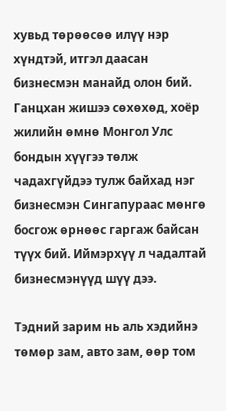хувьд төрөөсөө илүү нэр хүндтэй, итгэл даасан бизнесмэн манайд олон бий. Ганцхан жишээ сөхөхөд, хоёр жилийн өмнө Монгол Улс бондын хүүгээ төлж чадахгүйдээ тулж байхад нэг бизнесмэн Сингапураас мөнгө босгож өрнөөс гаргаж байсан түүх бий. Иймэрхүү л чадалтай бизнесмэнүүд шүү дээ.

Тэдний зарим нь аль хэдийнэ төмөр зам, авто зам, өөр том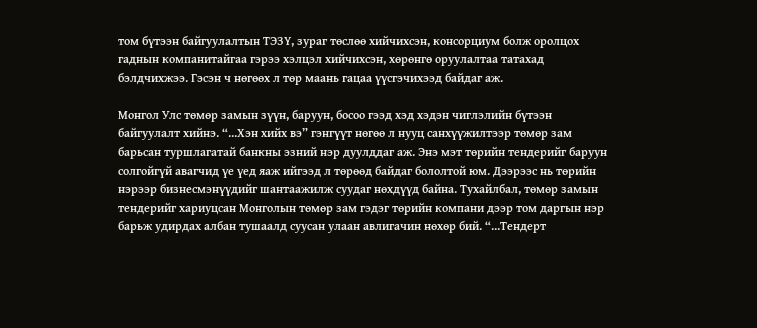том бүтээн байгуулалтын ТЭЗҮ, зураг төслөө хийчихсэн, консорциум болж оролцох гаднын компанитайгаа гэрээ хэлцэл хийчихсэн, хөрөнгө оруулалтаа татахад бэлдчихжээ. Гэсэн ч нөгөөх л төр маань гацаа үүсгэчихээд байдаг аж.

Монгол Улс төмөр замын зүүн, баруун, босоо гээд хэд хэдэн чиглэлийн бүтээн байгуулалт хийнэ. “...Хэн хийх вэ” гэнгүүт нөгөө л нууц санхүүжилтээр төмөр зам барьсан туршлагатай банкны эзний нэр дуулддаг аж. Энэ мэт төрийн тендерийг баруун солгойгүй авагчид үе үед яаж ийгээд л төрөөд байдаг бололтой юм. Дээрээс нь төрийн нэрээр бизнесмэнүүдийг шантаажилж суудаг нөхдүүд байна. Тухайлбал, төмөр замын тендерийг хариуцсан Монголын төмөр зам гэдэг төрийн компани дээр том даргын нэр барьж удирдах албан тушаалд суусан улаан авлигачин нөхөр бий. “...Тендерт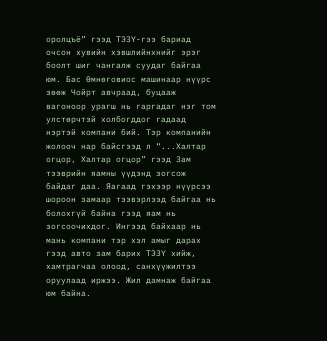оролцъё” гээд ТЭЗҮ-гээ бариад очсон хувийн хэвшлийнхнийг эрэг боолт шиг чангалж суудаг байгаа юм. Бас Өмнөговиос машинаар нүүрс зөөж Чойрт авчраад, буцааж вагоноор урагш нь гаргадаг нэг том улстөрчтэй холбогддог гадаад нэртэй компани бий. Тэр компанийн жолооч нар байсгээд л “...Халтар огцор, Халтар огцор” гээд Зам тээврийн яамны үүдэнд зогсож байдаг даа. Яагаад гэхээр нүүрсээ шороон замаар тээвэрлээд байгаа нь болохгүй байна гээд яам нь зогсоочихдог. Ингээд байхаар нь мань компани тэр хэл амыг дарах гээд авто зам барих ТЭЗҮ хийж, хамтрагчаа олоод, санхүүжилтээ оруулаад иржээ. Жил дамнаж байгаа юм байна.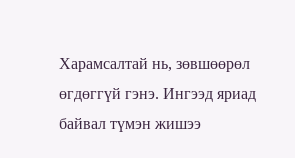Харамсалтай нь, зөвшөөрөл өгдөггүй гэнэ. Ингээд яриад байвал түмэн жишээ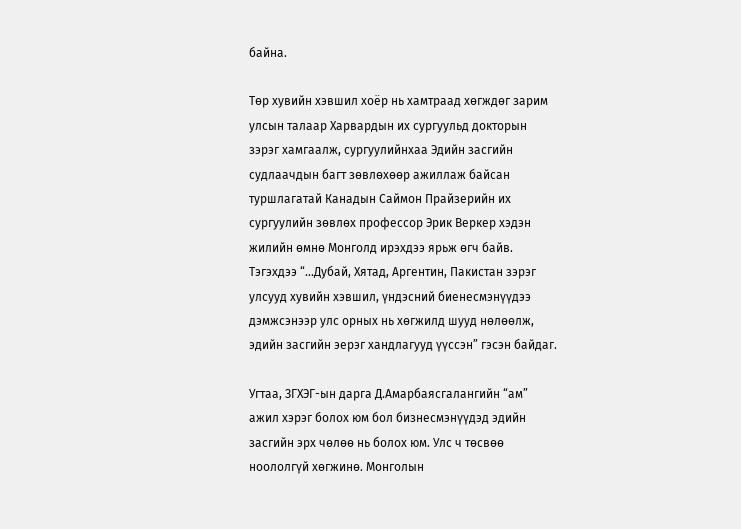байна.

Төр хувийн хэвшил хоёр нь хамтраад хөгждөг зарим улсын талаар Харвардын их сургуульд докторын зэрэг хамгаалж, сургуулийнхаа Эдийн засгийн судлаачдын багт зөвлөхөөр ажиллаж байсан туршлагатай Канадын Саймон Прайзерийн их сургуулийн зөвлөх профессор Эрик Веркер хэдэн жилийн өмнө Монголд ирэхдээ ярьж өгч байв. Тэгэхдээ “...Дубай, Хятад, Аргентин, Пакистан зэрэг улсууд хувийн хэвшил, үндэсний биенесмэнүүдээ дэмжсэнээр улс орных нь хөгжилд шууд нөлөөлж, эдийн засгийн эерэг хандлагууд үүссэн” гэсэн байдаг.

Угтаа, ЗГХЭГ-ын дарга Д.Амарбаясгалангийн “ам” ажил хэрэг болох юм бол бизнесмэнүүдэд эдийн засгийн эрх чөлөө нь болох юм. Улс ч төсвөө ноололгүй хөгжинө. Монголын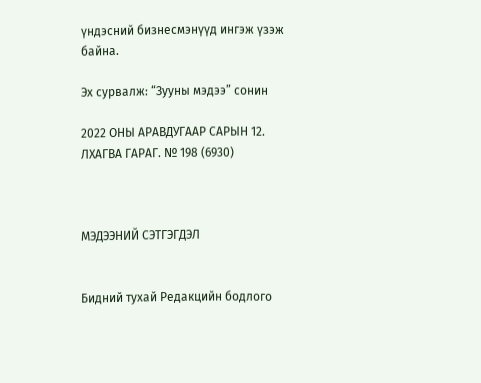үндэсний бизнесмэнүүд ингэж үзэж байна.

Эх сурвалж: “Зууны мэдээ” сонин

2022 ОНЫ АРАВДУГААР САРЫН 12. ЛХАГВА ГАРАГ. № 198 (6930)



МЭДЭЭНИЙ СЭТГЭГДЭЛ


Бидний тухай Редакцийн бодлого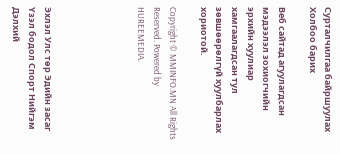Сурталчилгаа байршуулах Холбоо барих

Веб сайтад агуулагдсан мэдээлэл зохиогчийн эрхийн хуулиар хамгаалагдсан тул зөвшөөрөлгүй хуулбарлах хориотой.

Copyright © MMINFO.MN All Rights Reserved. Powered by HUREEMEDIA.





Эхлэл Улс төр Эдийн засаг Үзэл бодол Спорт Нийгэм Дэлхий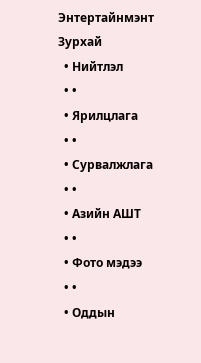Энтертайнмэнт Зурхай
  • Нийтлэл
  • •
  • Ярилцлага
  • •
  • Сурвалжлага
  • •
  • Азийн АШТ
  • •
  • Фото мэдээ
  • •
  • Оддын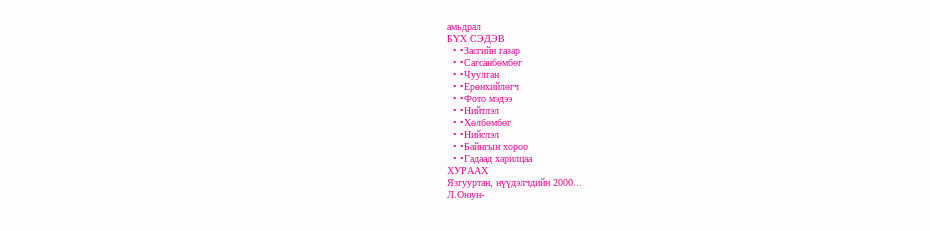амьдрал
БҮХ СЭДЭВ
  • •Засгийн газар
  • •Сагсанбөмбөг
  • •Чуулган
  • •Ерөнхийлөгч
  • •Фото мэдээ
  • •Нийтлэл
  • •Хөлбөмбөг
  • •Нийслэл
  • •Байнгын хороо
  • •Гадаад харилцаа
ХУРААХ
Язгууртан, нүүдэлчдийн 2000...
Л.Оюун-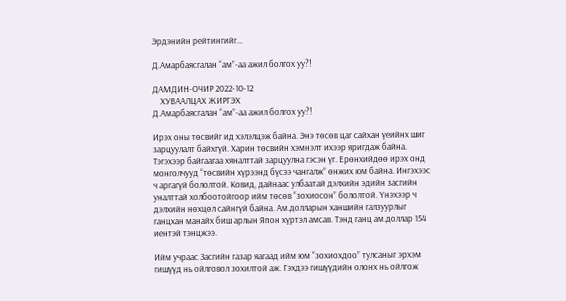Эрдэнийн рейтингийг...

Д.Амарбаясгалан “ам”-аа ажил болгох уу?!

ДАМДИН-ОЧИР 2022-10-12
    ХУВААЛЦАХ ЖИРГЭХ
Д.Амарбаясгалан “ам”-аа ажил болгох уу?!

Ирэх оны төсвийг ид хэлэлцэж байна. Энэ төсөв цаг сайхан үеийнх шиг зарцуулалт байхгүй. Харин төсвийн хэмнэлт ихээр яригдаж байна. Тэгэхээр байгаагаа хяналттай зарцуулна гэсэн үг. Ерөнхийдөө ирэх онд монголчууд “төсвийн хүрээнд бүсээ чангалж” өнжих юм байна. Ингэхээс ч аргагүй бололтой. Ковид, дайнаас улбаатай дэлхийн эдийн засгийн уналттай холбоотойгоор ийм төсөв “зохиосон” бололтой. Үнэхээр ч дэлхийн нөхцөл сайнгүй байна. Ам.долларын ханшийн галзуурлыг ганцхан манайх биш арлын Япон хүртэл амсав. Тэнд ганц ам.доллар 154 иентэй тэнцжээ.

Ийм учраас Засгийн газар яагаад ийм юм “зохиохдоо” тулсаныг эрхэм гишүүд нь ойлговол зохилтой аж. Гэхдээ гишүүдийн олонх нь ойлгож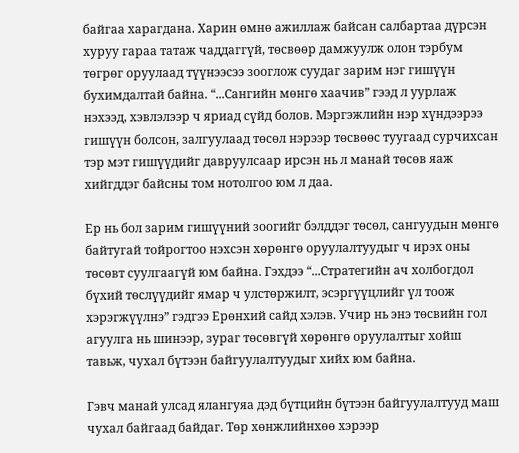байгаа харагдана. Харин өмнө ажиллаж байсан салбартаа дүрсэн хуруу гараа татаж чаддаггүй, төсвөөр дамжуулж олон тэрбум төгрөг оруулаад түүнээсээ зооглож суудаг зарим нэг гишүүн бухимдалтай байна. “...Сангийн мөнгө хаачив” гээд л уурлаж нэхээд, хэвлэлээр ч яриад сүйд болов. Мэргэжлийн нэр хүндээрээ гишүүн болсон, залгуулаад төсөл нэрээр төсвөөс туугаад сурчихсан тэр мэт гишүүдийг давруулсаар ирсэн нь л манай төсөв яаж хийгддэг байсны том нотолгоо юм л даа.

Ер нь бол зарим гишүүний зоогийг бэлддэг төсөл, сангуудын мөнгө байтугай тойрогтоо нэхсэн хөрөнгө оруулалтуудыг ч ирэх оны төсөвт суулгаагүй юм байна. Гэхдээ “...Стратегийн ач холбогдол бүхий төслүүдийг ямар ч улстөржилт, эсэргүүцлийг үл тоож хэрэгжүүлнэ” гэдгээ Ерөнхий сайд хэлэв. Учир нь энэ төсвийн гол агуулга нь шинээр, зураг төсөвгүй хөрөнгө оруулалтыг хойш тавьж, чухал бүтээн байгуулалтуудыг хийх юм байна.

Гэвч манай улсад ялангуяа дэд бүтцийн бүтээн байгуулалтууд маш чухал байгаад байдаг. Төр хөнжлийнхөө хэрээр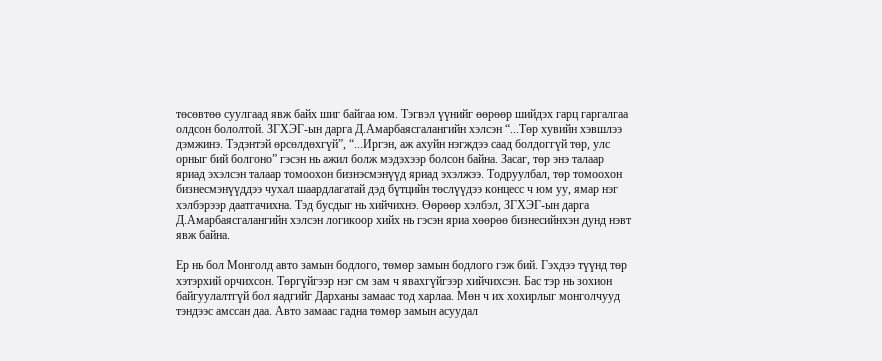төсөвтөө суулгаад явж байх шиг байгаа юм. Тэгвэл үүнийг өөрөөр шийдэх гарц гаргалгаа олдсон бололтой. ЗГХЭГ-ын дарга Д.Амарбаясгалангийн хэлсэн “...Төр хувийн хэвшлээ дэмжинэ. Тэдэнтэй өрсөлдөхгүй”, “...Иргэн, аж ахуйн нэгждээ саад болдоггүй төр, улс орныг бий болгоно” гэсэн нь ажил болж мэдэхээр болсон байна. Засаг, төр энэ талаар яриад эхэлсэн талаар томоохон бизнэсмэнүүд яриад эхэлжээ. Тодруулбал, төр томоохон бизнесмэнүүддээ чухал шаардлагатай дэд бүтцийн төслүүдээ концесс ч юм уу, ямар нэг хэлбэрээр даатгачихна. Тэд бусдыг нь хийчихнэ. Өөрөөр хэлбэл, ЗГХЭГ-ын дарга Д.Амарбаясгалангийн хэлсэн логикоор хийх нь гэсэн яриа хөөрөө бизнесийнхэн дунд нэвт явж байна.

Ер нь бол Монголд авто замын бодлого, төмөр замын бодлого гэж бий. Гэхдээ түүнд төр хэтэрхий орчихсон. Төргүйгээр нэг см зам ч явахгүйгээр хийчихсэн. Бас тэр нь зохион байгуулалтгүй бол яадгийг Дарханы замаас тод харлаа. Мөн ч их хохирлыг монголчууд тэндээс амссан даа. Авто замаас гадна төмөр замын асуудал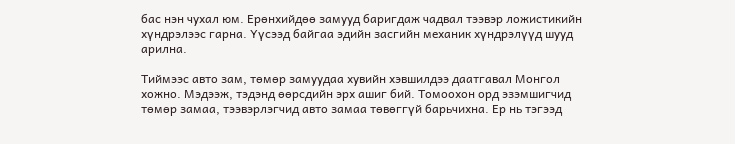бас нэн чухал юм. Ерөнхийдөө замууд баригдаж чадвал тээвэр ложистикийн хүндрэлээс гарна. Үүсээд байгаа эдийн засгийн механик хүндрэлүүд шууд арилна.

Тиймээс авто зам, төмөр замуудаа хувийн хэвшилдээ даатгавал Монгол хожно. Мэдээж, тэдэнд өөрсдийн эрх ашиг бий. Томоохон орд эзэмшигчид төмөр замаа, тээвэрлэгчид авто замаа төвөггүй барьчихна. Ер нь тэгээд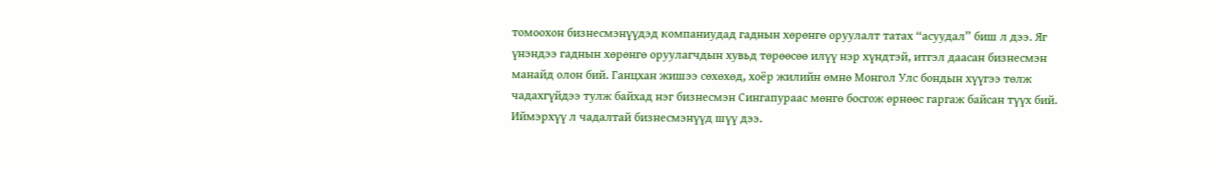томоохон бизнесмэнүүдэд компаниудад гаднын хөрөнгө оруулалт татах “асуудал” биш л дээ. Яг үнэндээ гаднын хөрөнгө оруулагчдын хувьд төрөөсөө илүү нэр хүндтэй, итгэл даасан бизнесмэн манайд олон бий. Ганцхан жишээ сөхөхөд, хоёр жилийн өмнө Монгол Улс бондын хүүгээ төлж чадахгүйдээ тулж байхад нэг бизнесмэн Сингапураас мөнгө босгож өрнөөс гаргаж байсан түүх бий. Иймэрхүү л чадалтай бизнесмэнүүд шүү дээ.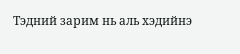Тэдний зарим нь аль хэдийнэ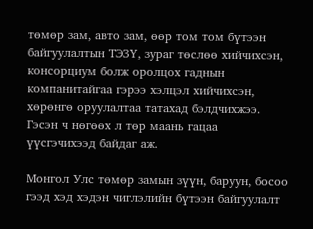төмөр зам, авто зам, өөр том том бүтээн байгуулалтын ТЭЗҮ, зураг төслөө хийчихсэн, консорциум болж оролцох гаднын компанитайгаа гэрээ хэлцэл хийчихсэн, хөрөнгө оруулалтаа татахад бэлдчихжээ. Гэсэн ч нөгөөх л төр маань гацаа үүсгэчихээд байдаг аж.

Монгол Улс төмөр замын зүүн, баруун, босоо гээд хэд хэдэн чиглэлийн бүтээн байгуулалт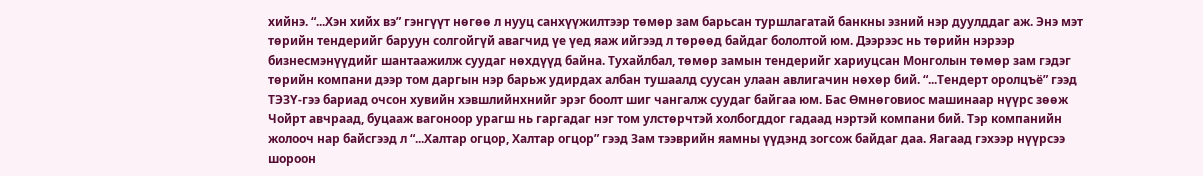хийнэ. “...Хэн хийх вэ” гэнгүүт нөгөө л нууц санхүүжилтээр төмөр зам барьсан туршлагатай банкны эзний нэр дуулддаг аж. Энэ мэт төрийн тендерийг баруун солгойгүй авагчид үе үед яаж ийгээд л төрөөд байдаг бололтой юм. Дээрээс нь төрийн нэрээр бизнесмэнүүдийг шантаажилж суудаг нөхдүүд байна. Тухайлбал, төмөр замын тендерийг хариуцсан Монголын төмөр зам гэдэг төрийн компани дээр том даргын нэр барьж удирдах албан тушаалд суусан улаан авлигачин нөхөр бий. “...Тендерт оролцъё” гээд ТЭЗҮ-гээ бариад очсон хувийн хэвшлийнхнийг эрэг боолт шиг чангалж суудаг байгаа юм. Бас Өмнөговиос машинаар нүүрс зөөж Чойрт авчраад, буцааж вагоноор урагш нь гаргадаг нэг том улстөрчтэй холбогддог гадаад нэртэй компани бий. Тэр компанийн жолооч нар байсгээд л “...Халтар огцор, Халтар огцор” гээд Зам тээврийн яамны үүдэнд зогсож байдаг даа. Яагаад гэхээр нүүрсээ шороон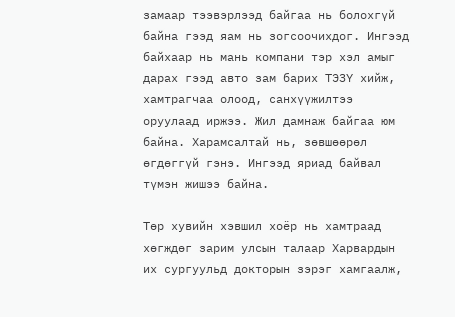замаар тээвэрлээд байгаа нь болохгүй байна гээд яам нь зогсоочихдог. Ингээд байхаар нь мань компани тэр хэл амыг дарах гээд авто зам барих ТЭЗҮ хийж, хамтрагчаа олоод, санхүүжилтээ оруулаад иржээ. Жил дамнаж байгаа юм байна. Харамсалтай нь, зөвшөөрөл өгдөггүй гэнэ. Ингээд яриад байвал түмэн жишээ байна.

Төр хувийн хэвшил хоёр нь хамтраад хөгждөг зарим улсын талаар Харвардын их сургуульд докторын зэрэг хамгаалж,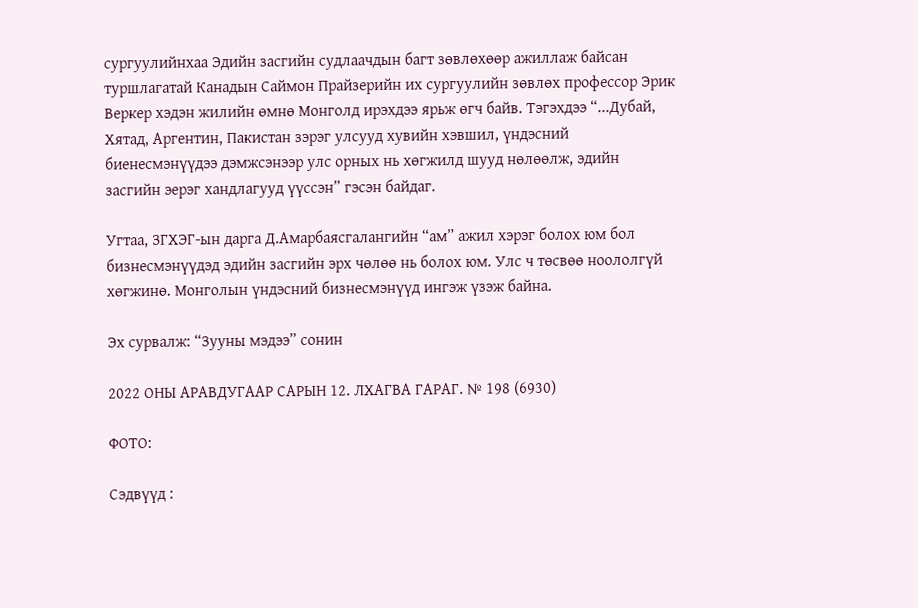сургуулийнхаа Эдийн засгийн судлаачдын багт зөвлөхөөр ажиллаж байсан туршлагатай Канадын Саймон Прайзерийн их сургуулийн зөвлөх профессор Эрик Веркер хэдэн жилийн өмнө Монголд ирэхдээ ярьж өгч байв. Тэгэхдээ “...Дубай, Хятад, Аргентин, Пакистан зэрэг улсууд хувийн хэвшил, үндэсний биенесмэнүүдээ дэмжсэнээр улс орных нь хөгжилд шууд нөлөөлж, эдийн засгийн эерэг хандлагууд үүссэн” гэсэн байдаг.

Угтаа, ЗГХЭГ-ын дарга Д.Амарбаясгалангийн “ам” ажил хэрэг болох юм бол бизнесмэнүүдэд эдийн засгийн эрх чөлөө нь болох юм. Улс ч төсвөө ноололгүй хөгжинө. Монголын үндэсний бизнесмэнүүд ингэж үзэж байна.

Эх сурвалж: “Зууны мэдээ” сонин

2022 ОНЫ АРАВДУГААР САРЫН 12. ЛХАГВА ГАРАГ. № 198 (6930)

ФОТО:

Сэдвүүд :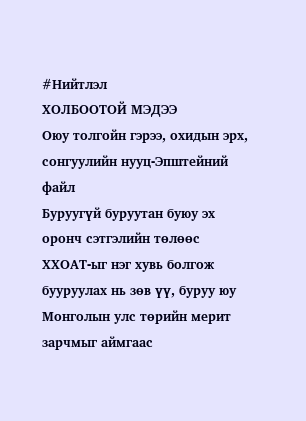#Нийтлэл
ХОЛБООТОЙ МЭДЭЭ
Оюу толгойн гэрээ, охидын эрх, сонгуулийн нууц-Эпштейний файл
Буруугүй буруутан буюу эх оронч сэтгэлийн төлөөс
ХХОАТ-ыг нэг хувь болгож бууруулах нь зөв үү, буруу юу
Монголын улс төрийн мерит зарчмыг аймгаас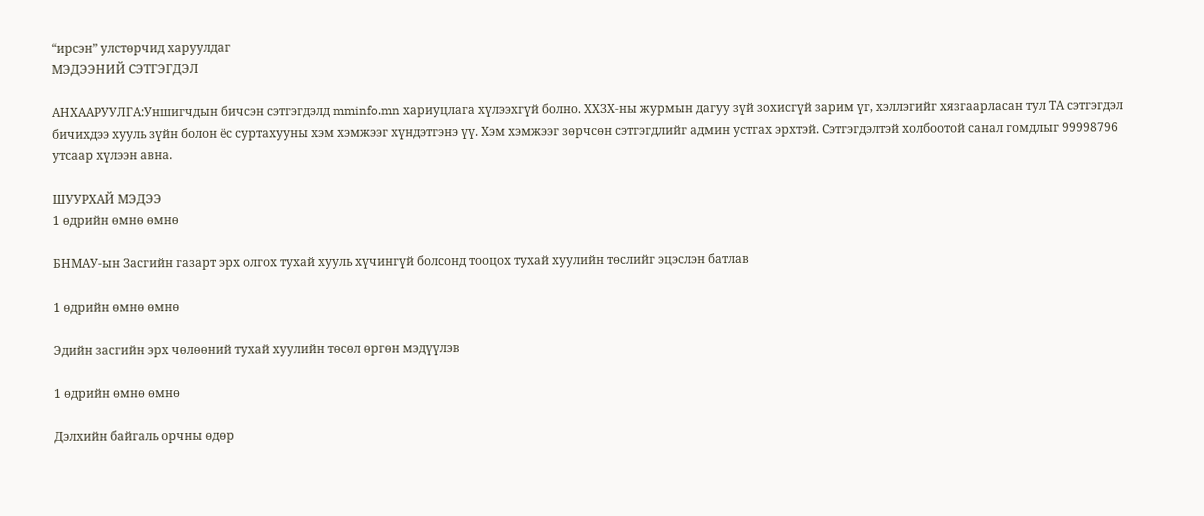“ирсэн” улстөрчид харуулдаг
МЭДЭЭНИЙ СЭТГЭГДЭЛ

АНХААРУУЛГА:Уншигчдын бичсэн сэтгэгдэлд mminfo.mn хариуцлага хүлээхгүй болно. ХХЗХ-ны журмын дагуу зүй зохисгүй зарим үг, хэллэгийг хязгаарласан тул ТА сэтгэгдэл бичихдээ хууль зүйн болон ёс суртахууны хэм хэмжээг хүндэтгэнэ үү. Хэм хэмжээг зөрчсөн сэтгэгдлийг админ устгах эрхтэй. Сэтгэгдэлтэй холбоотой санал гомдлыг 99998796 утсаар хүлээн авна.

ШУУРХАЙ МЭДЭЭ
1 өдрийн өмнө өмнө

БНМАУ-ын Засгийн газарт эрх олгох тухай хууль хүчингүй болсонд тооцох тухай хуулийн төслийг эцэслэн батлав

1 өдрийн өмнө өмнө

Эдийн засгийн эрх чөлөөний тухай хуулийн төсөл өргөн мэдүүлэв

1 өдрийн өмнө өмнө

Дэлхийн байгаль орчны өдөр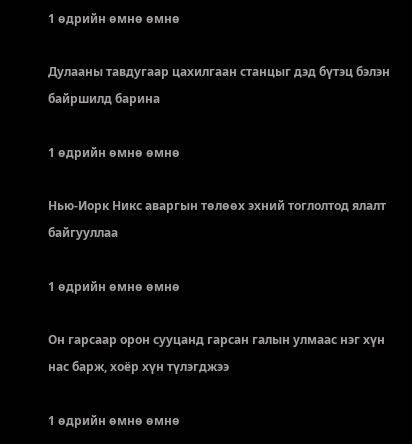1 өдрийн өмнө өмнө

Дулааны тавдугаар цахилгаан станцыг дэд бүтэц бэлэн байршилд барина

1 өдрийн өмнө өмнө

Нью-Иорк Никс аваргын төлөөх эхний тоглолтод ялалт байгууллаа

1 өдрийн өмнө өмнө

Он гарсаар орон сууцанд гарсан галын улмаас нэг хүн нас барж, хоёр хүн түлэгджээ

1 өдрийн өмнө өмнө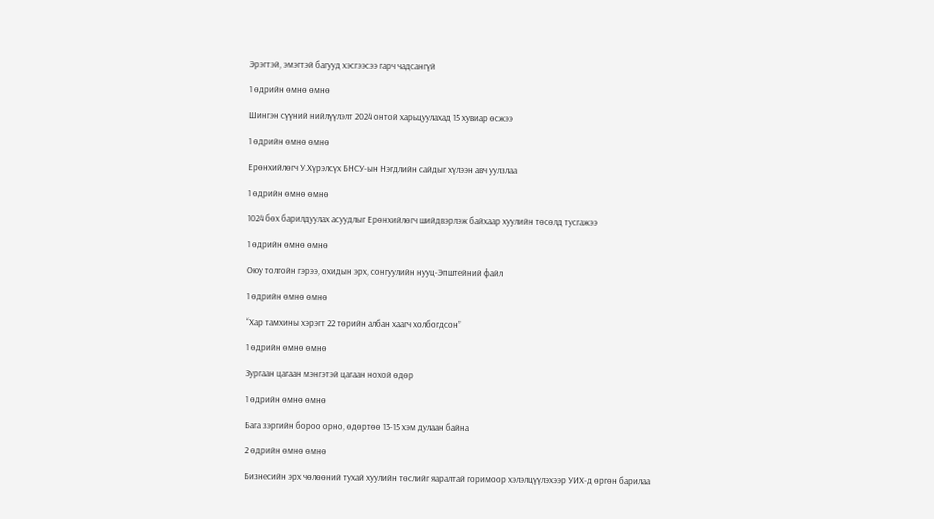Эрэгтэй, эмэгтэй багууд хэсгээсээ гарч чадсангүй

1 өдрийн өмнө өмнө

Шингэн сүүний нийлүүлэлт 2024 онтой харьцуулахад 15 хувиар өсжээ

1 өдрийн өмнө өмнө

Ерөнхийлөгч У.Хүрэлсүх БНСУ-ын Нэгдлийн сайдыг хүлээн авч уулзлаа

1 өдрийн өмнө өмнө

1024 бөх барилдуулах асуудлыг Ерөнхийлөгч шийдвэрлэж байхаар хуулийн төсөлд тусгажээ

1 өдрийн өмнө өмнө

Оюу толгойн гэрээ, охидын эрх, сонгуулийн нууц-Эпштейний файл

1 өдрийн өмнө өмнө

“Хар тамхины хэрэгт 22 төрийн албан хаагч холбогдсон”

1 өдрийн өмнө өмнө

Зургаан цагаан мэнгэтэй цагаан нохой өдөр

1 өдрийн өмнө өмнө

Бага зэргийн бороо орно, өдөртөө 13-15 хэм дулаан байна

2 өдрийн өмнө өмнө

Бизнесийн эрх чөлөөний тухай хуулийн төслийг яаралтай горимоор хэлэлцүүлэхээр УИХ-д өргөн барилаа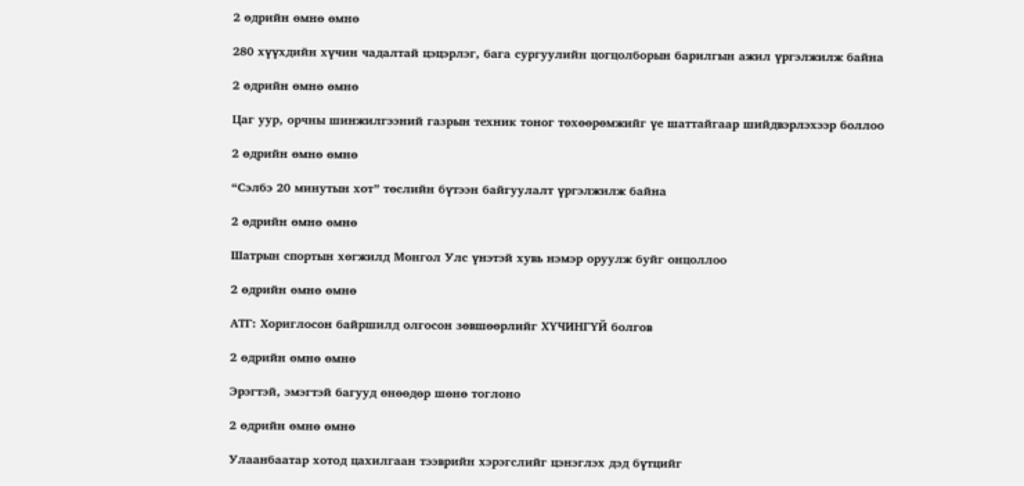2 өдрийн өмнө өмнө

280 хүүхдийн хүчин чадалтай цэцэрлэг, бага сургуулийн цогцолборын барилгын ажил үргэлжилж байна

2 өдрийн өмнө өмнө

Цаг уур, орчны шинжилгээний газрын техник тоног төхөөрөмжийг үе шаттайгаар шийдвэрлэхээр боллоо

2 өдрийн өмнө өмнө

“Сэлбэ 20 минутын хот” төслийн бүтээн байгуулалт үргэлжилж байна

2 өдрийн өмнө өмнө

Шатрын спортын хөгжилд Монгол Улс үнэтэй хувь нэмэр оруулж буйг онцоллоо

2 өдрийн өмнө өмнө

АТГ: Хориглосон байршилд олгосон зөвшөөрлийг ХҮЧИНГҮЙ болгов

2 өдрийн өмнө өмнө

Эрэгтэй, эмэгтэй багууд өнөөдөр шөнө тоглоно

2 өдрийн өмнө өмнө

Улаанбаатар хотод цахилгаан тээврийн хэрэгслийг цэнэглэх дэд бүтцийг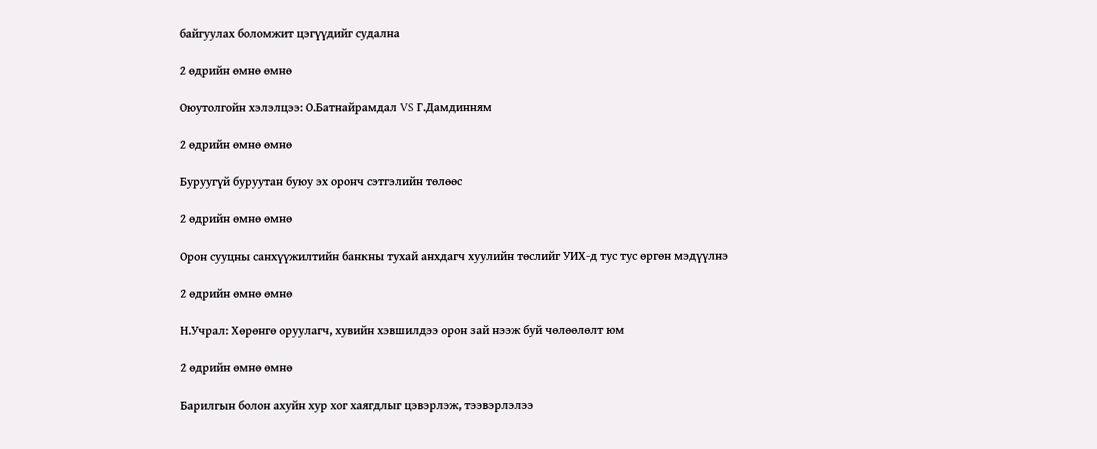байгуулах боломжит цэгүүдийг судална

2 өдрийн өмнө өмнө

Оюутолгойн хэлэлцээ: О.Батнайрамдал VS Г.Дамдинням

2 өдрийн өмнө өмнө

Буруугүй буруутан буюу эх оронч сэтгэлийн төлөөс

2 өдрийн өмнө өмнө

Орон сууцны санхүүжилтийн банкны тухай анхдагч хуулийн төслийг УИХ-д тус тус өргөн мэдүүлнэ

2 өдрийн өмнө өмнө

Н.Учрал: Хөрөнгө оруулагч, хувийн хэвшилдээ орон зай нээж буй чөлөөлөлт юм

2 өдрийн өмнө өмнө

Барилгын болон ахуйн хур хог хаягдлыг цэвэрлэж, тээвэрлэлээ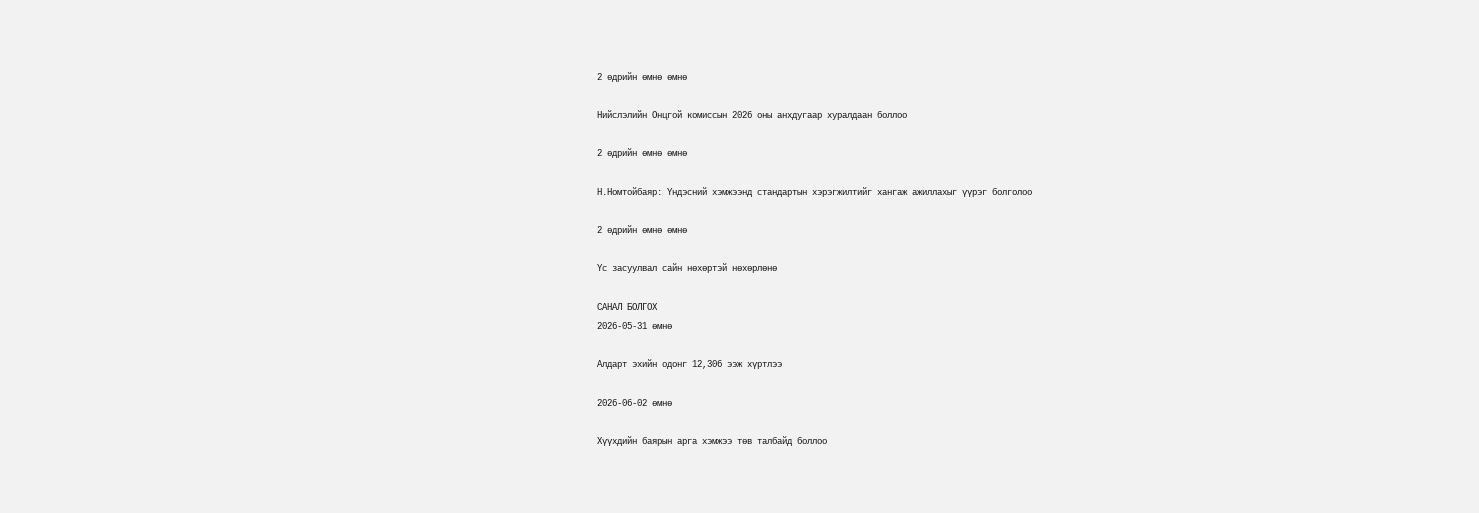2 өдрийн өмнө өмнө

Нийслэлийн Онцгой комиссын 2026 оны анхдугаар хуралдаан боллоо

2 өдрийн өмнө өмнө

Н.Номтойбаяр: Үндэсний хэмжээнд стандартын хэрэгжилтийг хангаж ажиллахыг үүрэг болголоо

2 өдрийн өмнө өмнө

Үс засуулвал сайн нөхөртэй нөхөрлөнө

САНАЛ БОЛГОХ
2026-05-31 өмнө

Алдарт эхийн одонг 12,306 ээж хүртлээ

2026-06-02 өмнө

Хүүхдийн баярын арга хэмжээ төв талбайд боллоо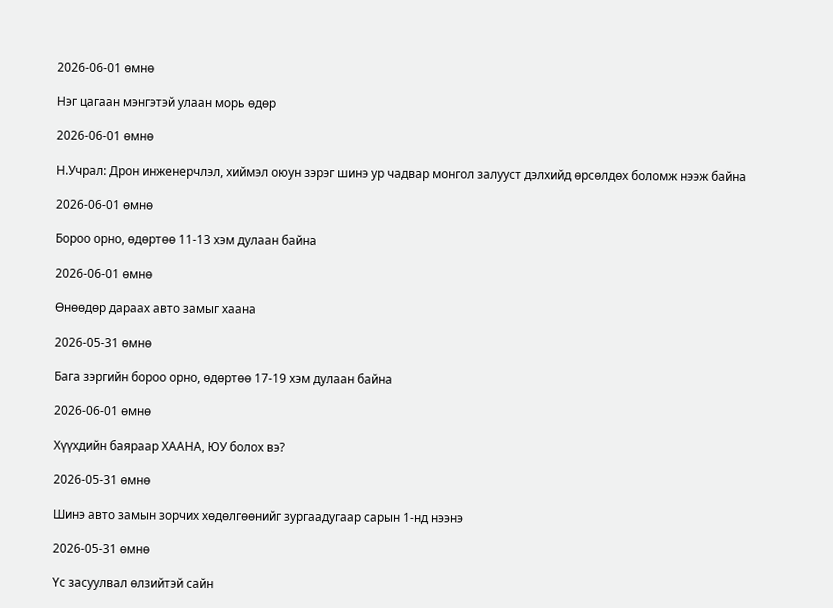2026-06-01 өмнө

Нэг цагаан мэнгэтэй улаан морь өдөр

2026-06-01 өмнө

Н.Учрал: Дрон инженерчлэл, хиймэл оюун зэрэг шинэ ур чадвар монгол залууст дэлхийд өрсөлдөх боломж нээж байна

2026-06-01 өмнө

Бороо орно, өдөртөө 11-13 хэм дулаан байна

2026-06-01 өмнө

Өнөөдөр дараах авто замыг хаана

2026-05-31 өмнө

Бага зэргийн бороо орно, өдөртөө 17-19 хэм дулаан байна

2026-06-01 өмнө

Хүүхдийн баяраар ХААНА, ЮУ болох вэ?

2026-05-31 өмнө

Шинэ авто замын зорчих хөдөлгөөнийг зургаадугаар сарын 1-нд нээнэ

2026-05-31 өмнө

Үс засуулвал өлзийтэй сайн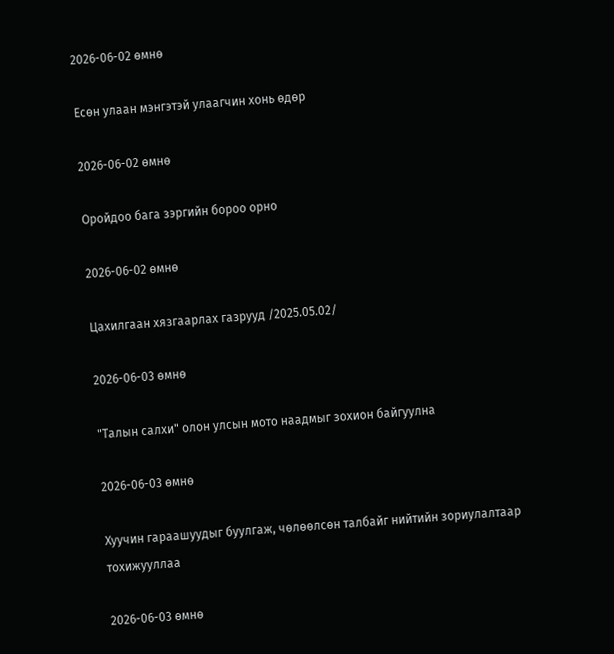2026-06-02 өмнө

Есөн улаан мэнгэтэй улаагчин хонь өдөр

2026-06-02 өмнө

Оройдоо бага зэргийн бороо орно

2026-06-02 өмнө

Цахилгаан хязгаарлах газрууд /2025.05.02/

2026-06-03 өмнө

"Талын салхи" олон улсын мото наадмыг зохион байгуулна

2026-06-03 өмнө

Хуучин гараашуудыг буулгаж, чөлөөлсөн талбайг нийтийн зориулалтаар тохижууллаа

2026-06-03 өмнө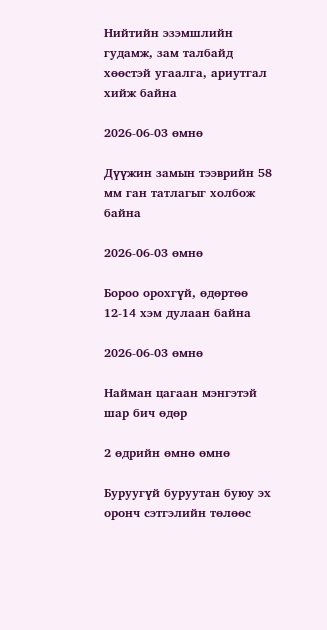Нийтийн эзэмшлийн гудамж, зам талбайд хөөстэй угаалга, ариутгал хийж байна

2026-06-03 өмнө

Дүүжин замын тээврийн 58 мм ган татлагыг холбож байна

2026-06-03 өмнө

Бороо орохгүй, өдөртөө 12-14 хэм дулаан байна

2026-06-03 өмнө

Найман цагаан мэнгэтэй шар бич өдөр

2 өдрийн өмнө өмнө

Буруугүй буруутан буюу эх оронч сэтгэлийн төлөөс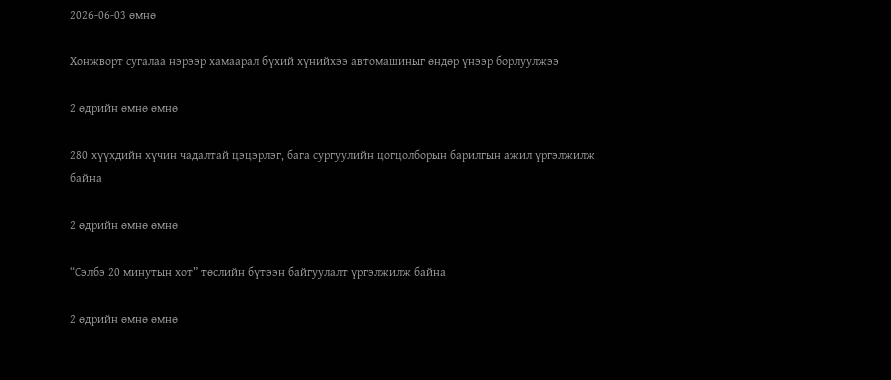2026-06-03 өмнө

Хонжворт сугалаа нэрээр хамаарал бүхий хүнийхээ автомашиныг өндөр үнээр борлуулжээ

2 өдрийн өмнө өмнө

280 хүүхдийн хүчин чадалтай цэцэрлэг, бага сургуулийн цогцолборын барилгын ажил үргэлжилж байна

2 өдрийн өмнө өмнө

“Сэлбэ 20 минутын хот” төслийн бүтээн байгуулалт үргэлжилж байна

2 өдрийн өмнө өмнө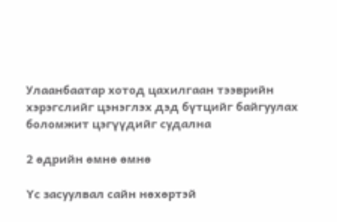Улаанбаатар хотод цахилгаан тээврийн хэрэгслийг цэнэглэх дэд бүтцийг байгуулах боломжит цэгүүдийг судална

2 өдрийн өмнө өмнө

Үс засуулвал сайн нөхөртэй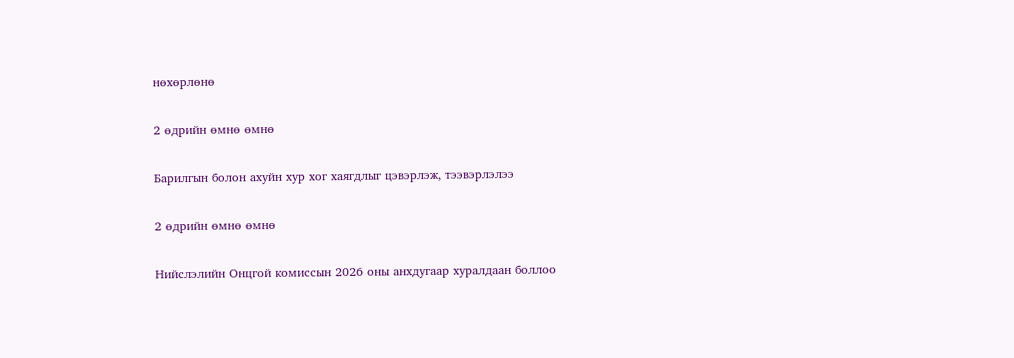нөхөрлөнө

2 өдрийн өмнө өмнө

Барилгын болон ахуйн хур хог хаягдлыг цэвэрлэж, тээвэрлэлээ

2 өдрийн өмнө өмнө

Нийслэлийн Онцгой комиссын 2026 оны анхдугаар хуралдаан боллоо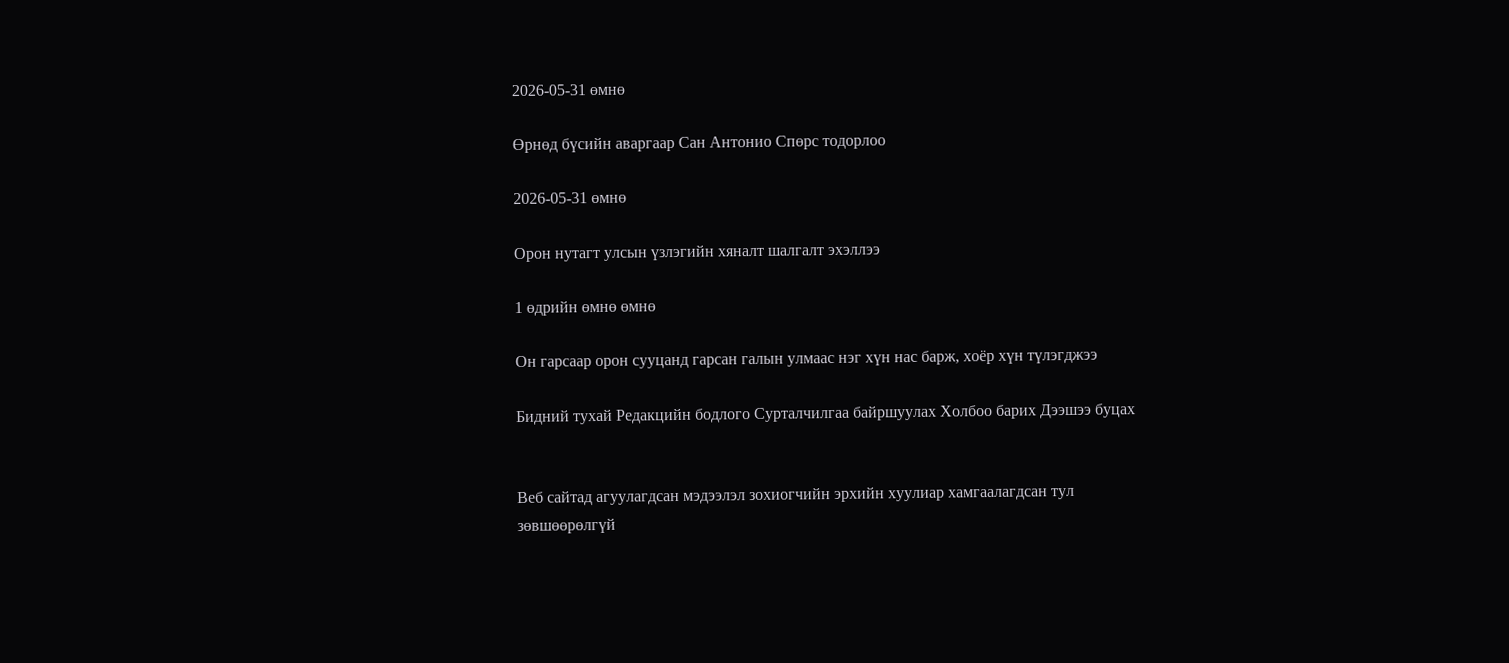2026-05-31 өмнө

Өрнөд бүсийн аваргаар Сан Антонио Спөрс тодорлоо

2026-05-31 өмнө

Орон нутагт улсын үзлэгийн хяналт шалгалт эхэллээ

1 өдрийн өмнө өмнө

Он гарсаар орон сууцанд гарсан галын улмаас нэг хүн нас барж, хоёр хүн түлэгджээ

Бидний тухай Редакцийн бодлого Сурталчилгаа байршуулах Холбоо барих Дээшээ буцах


Веб сайтад агуулагдсан мэдээлэл зохиогчийн эрхийн хуулиар хамгаалагдсан тул зөвшөөрөлгүй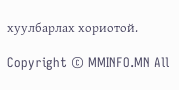хуулбарлах хориотой.

Copyright © MMINFO.MN All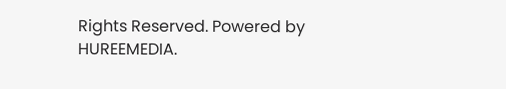Rights Reserved. Powered by HUREEMEDIA.